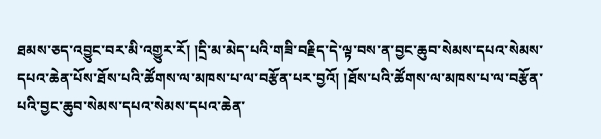ཐམས་ཅད་འབྱུང་བར་མི་འགྱུར་རོ། །དྲི་མ་མེད་པའི་གཟི་བརྗིད་དེ་ལྟ་བས་ན་བྱང་ཆུབ་སེམས་དཔའ་སེམས་དཔའ་ཆེན་པོས་ཐོས་པའི་ཚོགས་ལ་མཁས་པ་ལ་བརྩོན་པར་བྱའོ། །ཐོས་པའི་ཚོགས་ལ་མཁས་པ་ལ་བརྩོན་པའི་བྱང་ཆུབ་སེམས་དཔའ་སེམས་དཔའ་ཆེན་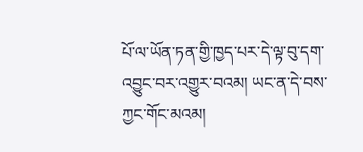པོ་ལ་ཡོན་ཏན་གྱི་ཁྱད་པར་དེ་ལྟ་བུ་དག་འབྱུང་བར་འགྱུར་བའམ། ཡང་ན་དེ་བས་ཀྱང་གོང་མའམ།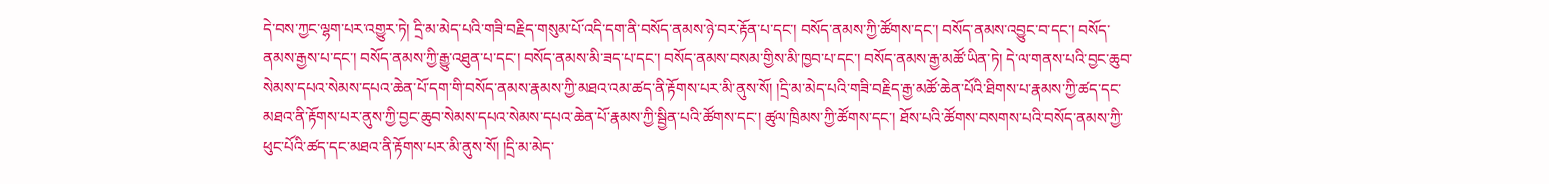དེ་བས་ཀྱང་ལྷག་པར་འགྱུར་ཏེ། དྲི་མ་མེད་པའི་གཟི་བརྗིད་གསུམ་པོ་འདི་དག་ནི་བསོད་ནམས་ཉེ་བར་རྟོན་པ་དང་། བསོད་ནམས་ཀྱི་ཚོགས་དང་། བསོད་ནམས་འབྱུང་བ་དང་། བསོད་ནམས་རྒྱས་པ་དང་། བསོད་ནམས་ཀྱི་རྒྱུ་འཐུན་པ་དང་། བསོད་ནམས་མི་ཟད་པ་དང་། བསོད་ནམས་བསམ་གྱིས་མི་ཁྱབ་པ་དང་། བསོད་ནམས་རྒྱ་མཚོ་ཡིན་ཏེ། དེ་ལ་གནས་པའི་བྱང་ཆུབ་སེམས་དཔའ་སེམས་དཔའ་ཆེན་པོ་དག་གི་བསོད་ནམས་རྣམས་ཀྱི་མཐའ་འམ་ཚད་ནི་རྟོགས་པར་མི་ནུས་སོ། །དྲི་མ་མེད་པའི་གཟི་བརྗིད་རྒྱ་མཚོ་ཆེན་པོའི་ཐིགས་པ་རྣམས་ཀྱི་ཚད་དང་མཐའ་ནི་རྟོགས་པར་ནུས་ཀྱི་བྱང་ཆུབ་སེམས་དཔའ་སེམས་དཔའ་ཆེན་པོ་རྣམས་ཀྱི་སྦྱིན་པའི་ཚོགས་དང་། ཚུལ་ཁྲིམས་ཀྱི་ཚོགས་དང་། ཐོས་པའི་ཚོགས་བསགས་པའི་བསོད་ནམས་ཀྱི་ཕུང་པོའི་ཚད་དང་མཐའ་ནི་རྟོགས་པར་མི་ནུས་སོ། །དྲི་མ་མེད་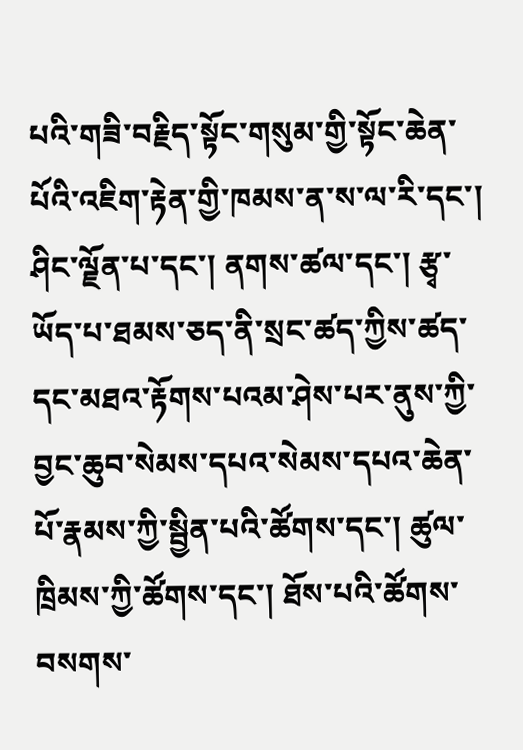པའི་གཟི་བརྗིད་སྟོང་གསུམ་གྱི་སྟོང་ཆེན་པོའི་འཇིག་རྟེན་གྱི་ཁམས་ན་ས་ལ་རི་དང་། ཤིང་ལྗོན་པ་དང་། ནགས་ཚལ་དང་། རྩྭ་ཡོད་པ་ཐམས་ཅད་ནི་སྲང་ཚད་ཀྱིས་ཚད་དང་མཐའ་རྟོགས་པའམ་ཤེས་པར་ནུས་ཀྱི་བྱང་ཆུབ་སེམས་དཔའ་སེམས་དཔའ་ཆེན་པོ་རྣམས་ཀྱི་སྦྱིན་པའི་ཚོགས་དང་། ཚུལ་ཁྲིམས་ཀྱི་ཚོགས་དང་། ཐོས་པའི་ཚོགས་བསགས་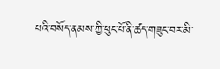པའི་བསོད་ནམས་ཀྱི་ཕུང་པོ་ནི་ཚད་གཟུང་བར་མི་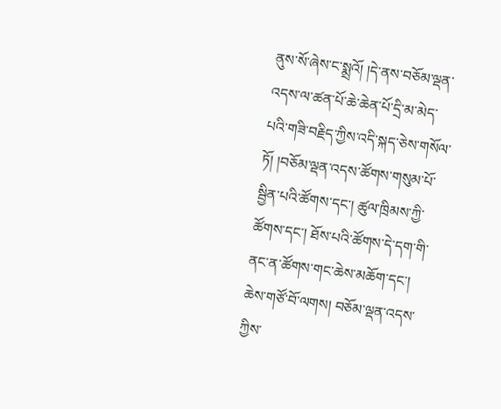ནུས་སོ་ཞེས་ང་སྨྲའོ། །དེ་ནས་བཅོམ་ལྡན་འདས་ལ་ཚན་པོ་ཆེ་ཆེན་པོ་དྲི་མ་མེད་པའི་གཟི་བརྗིད་ཀྱིས་འདི་སྐད་ཅེས་གསོལ་ཏོ། །བཅོམ་ལྡན་འདས་ཚོགས་གསུམ་པོ་སྦྱིན་པའི་ཚོགས་དང་། ཚུལ་ཁྲིམས་ཀྱི་ཚོགས་དང་། ཐོས་པའི་ཚོགས་དེ་དག་གི་ནང་ན་ཚོགས་གང་ཆེས་མཆོག་དང་། ཆེས་གཙོ་བོ་ལགས། བཅོམ་ལྡན་འདས་ཀྱིས་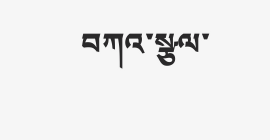བཀའ་སྩལ་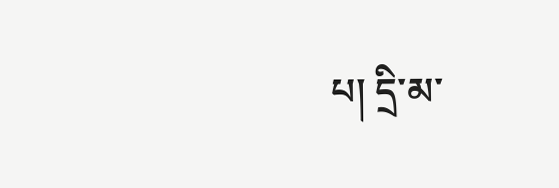པ། དྲི་མ་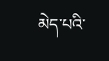མེད་པའི་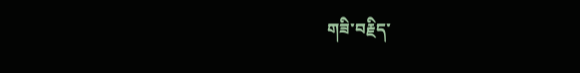གཟི་བརྗིད་